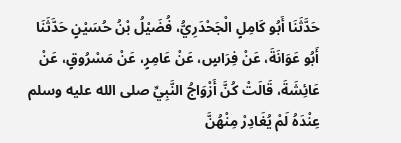حَدَّثَنَا أَبُو كَامِلٍ الْجَحْدَرِيُّ، فُضَيْلُ بْنُ حُسَيْنٍ حَدَّثَنَا أَبُو عَوَانَةَ، عَنْ فِرَاسٍ، عَنْ عَامِرٍ، عَنْ مَسْرُوقٍ، عَنْ عَائِشَةَ، قَالَتْ كُنَّ أَزْوَاجُ النَّبِيِّ صلى الله عليه وسلم عِنْدَهُ لَمْ يُغَادِرْ مِنْهُنَّ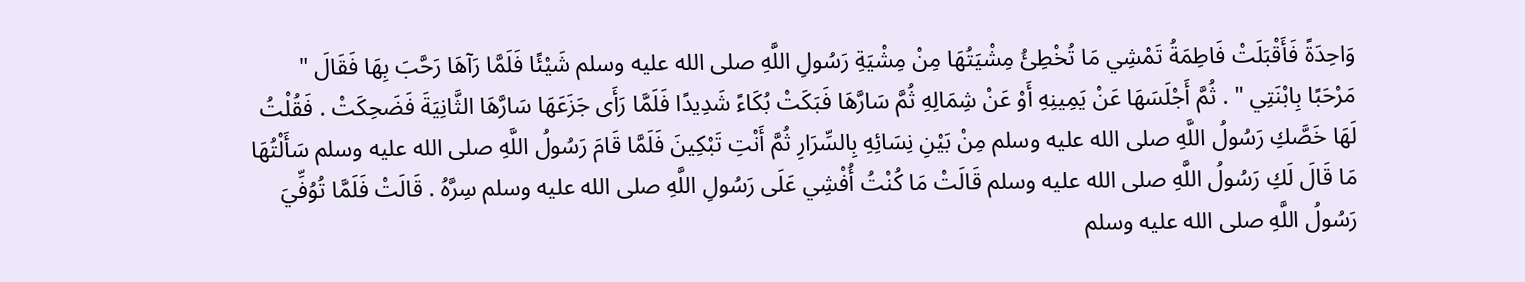وَاحِدَةً فَأَقْبَلَتْ فَاطِمَةُ تَمْشِي مَا تُخْطِئُ مِشْيَتُهَا مِنْ مِشْيَةِ رَسُولِ اللَّهِ صلى الله عليه وسلم شَيْئًا فَلَمَّا رَآهَا رَحَّبَ بِهَا فَقَالَ " مَرْحَبًا بِابْنَتِي " . ثُمَّ أَجْلَسَهَا عَنْ يَمِينِهِ أَوْ عَنْ شِمَالِهِ ثُمَّ سَارَّهَا فَبَكَتْ بُكَاءً شَدِيدًا فَلَمَّا رَأَى جَزَعَهَا سَارَّهَا الثَّانِيَةَ فَضَحِكَتْ . فَقُلْتُ لَهَا خَصَّكِ رَسُولُ اللَّهِ صلى الله عليه وسلم مِنْ بَيْنِ نِسَائِهِ بِالسِّرَارِ ثُمَّ أَنْتِ تَبْكِينَ فَلَمَّا قَامَ رَسُولُ اللَّهِ صلى الله عليه وسلم سَأَلْتُهَا مَا قَالَ لَكِ رَسُولُ اللَّهِ صلى الله عليه وسلم قَالَتْ مَا كُنْتُ أُفْشِي عَلَى رَسُولِ اللَّهِ صلى الله عليه وسلم سِرَّهُ . قَالَتْ فَلَمَّا تُوُفِّيَ رَسُولُ اللَّهِ صلى الله عليه وسلم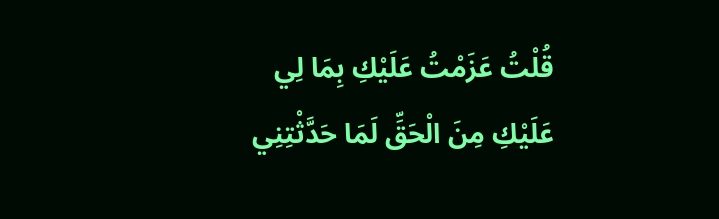قُلْتُ عَزَمْتُ عَلَيْكِ بِمَا لِي عَلَيْكِ مِنَ الْحَقِّ لَمَا حَدَّثْتِنِي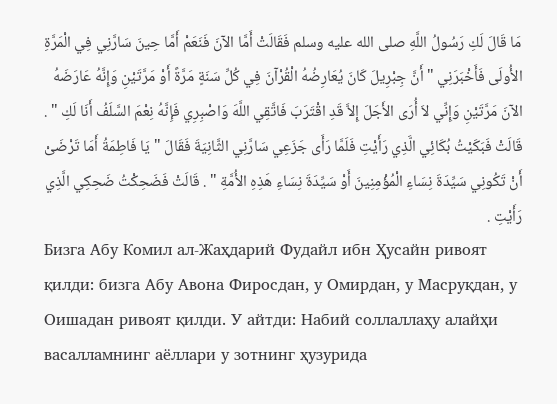مَا قَالَ لَكِ رَسُولُ اللَّهِ صلى الله عليه وسلم فَقَالَتْ أَمَّا الآنَ فَنَعَمْ أَمَّا حِينَ سَارَّنِي فِي الْمَرَّةِ الأُولَى فَأَخْبَرَنِي " أَنَّ جِبْرِيلَ كَانَ يُعَارِضُهُ الْقُرْآنَ فِي كُلِّ سَنَةٍ مَرَّةً أَوْ مَرَّتَيْنِ وَإِنَّهُ عَارَضَهُ الآنَ مَرَّتَيْنِ وَإِنِّي لاَ أُرَى الأَجَلَ إِلاَّ قَدِ اقْتَرَبَ فَاتَّقِي اللَّهَ وَاصْبِرِي فَإِنَّهُ نِعْمَ السَّلَفُ أَنَا لَكِ " . قَالَتْ فَبَكَيْتُ بُكَائِي الَّذِي رَأَيْتِ فَلَمَّا رَأَى جَزَعِي سَارَّنِي الثَّانِيَةَ فَقَالَ " يَا فَاطِمَةُ أَمَا تَرْضَىْ أَنْ تَكُونِي سَيِّدَةَ نِسَاءِ الْمُؤْمِنِينَ أَوْ سَيِّدَةَ نِسَاءِ هَذِهِ الأُمَّةِ " . قَالَتْ فَضَحِكْتُ ضَحِكِي الَّذِي رَأَيْتِ .
Бизга Абу Комил ал-Жаҳдарий Фудайл ибн Ҳусайн ривоят қилди: бизга Абу Авона Фиросдан, у Омирдан, у Масруқдан, у Оишадан ривоят қилди. У айтди: Набий соллаллаҳу алайҳи васалламнинг аёллари у зотнинг ҳузурида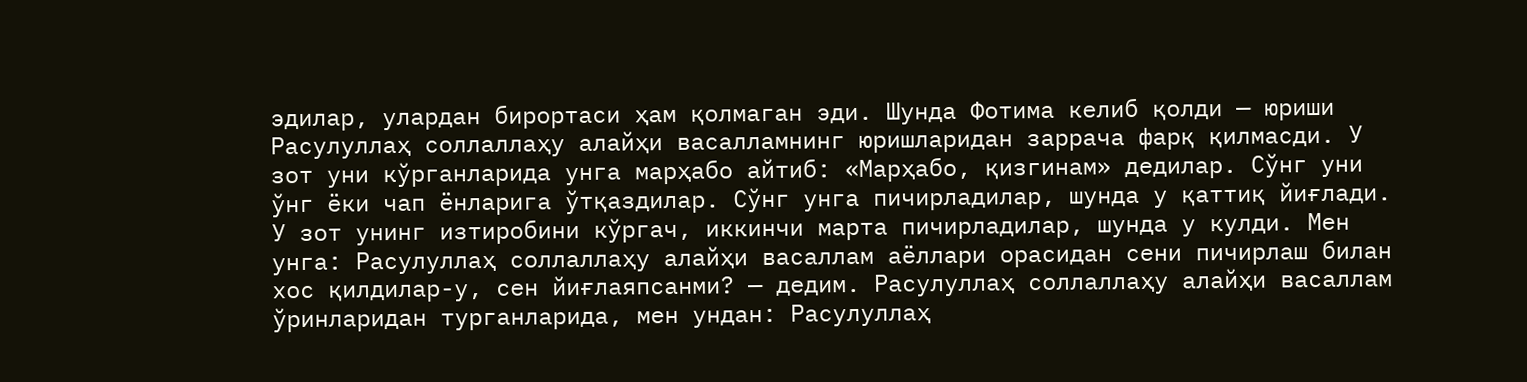эдилар, улардан бирортаси ҳам қолмаган эди. Шунда Фотима келиб қолди — юриши Расулуллаҳ соллаллаҳу алайҳи васалламнинг юришларидан заррача фарқ қилмасди. У зот уни кўрганларида унга марҳабо айтиб: «Марҳабо, қизгинам» дедилар. Сўнг уни ўнг ёки чап ёнларига ўтқаздилар. Сўнг унга пичирладилар, шунда у қаттиқ йиғлади. У зот унинг изтиробини кўргач, иккинчи марта пичирладилар, шунда у кулди. Мен унга: Расулуллаҳ соллаллаҳу алайҳи васаллам аёллари орасидан сени пичирлаш билан хос қилдилар-у, сен йиғлаяпсанми? — дедим. Расулуллаҳ соллаллаҳу алайҳи васаллам ўринларидан турганларида, мен ундан: Расулуллаҳ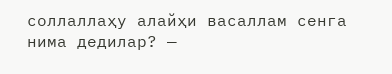соллаллаҳу алайҳи васаллам сенга нима дедилар? —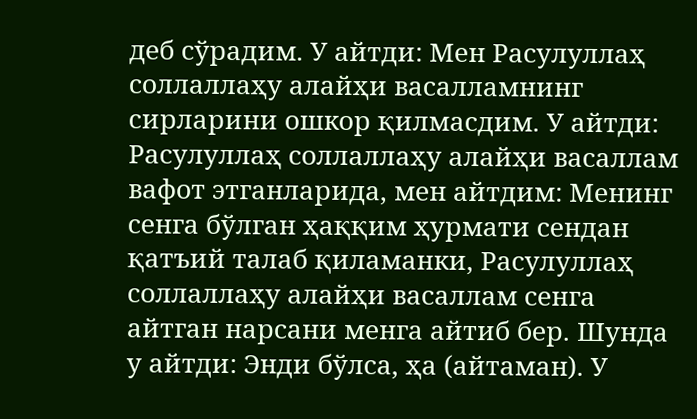деб сўрадим. У айтди: Мен Расулуллаҳ соллаллаҳу алайҳи васалламнинг сирларини ошкор қилмасдим. У айтди: Расулуллаҳ соллаллаҳу алайҳи васаллам вафот этганларида, мен айтдим: Менинг сенга бўлган ҳаққим ҳурмати сендан қатъий талаб қиламанки, Расулуллаҳ соллаллаҳу алайҳи васаллам сенга айтган нарсани менга айтиб бер. Шунда у айтди: Энди бўлса, ҳа (айтаман). У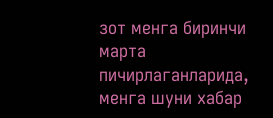зот менга биринчи марта пичирлаганларида, менга шуни хабар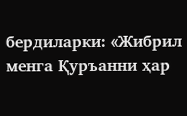бердиларки: «Жибрил менга Қуръанни ҳар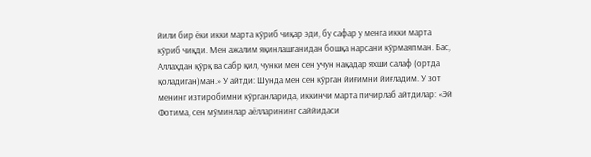йили бир ёки икки марта кўриб чиқар эди, бу сафар у менга икки марта кўриб чиқди. Мен ажалим яқинлашганидан бошқа нарсани кўрмаяпман. Бас, Аллаҳдан қўрқ ва сабр қил, чунки мен сен учун нақадар яхши салаф (ортда қоладиган)ман.» У айтди: Шунда мен сен кўрган йиғимни йиғладим. У зот менинг изтиробимни кўрганларида, иккинчи марта пичирлаб айтдилар: «Эй Фотима, сен мўминлар аёлларининг саййидаси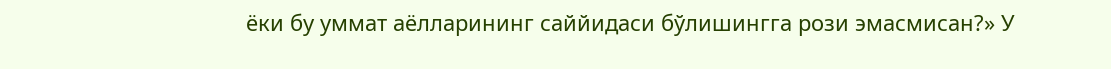ёки бу уммат аёлларининг саййидаси бўлишингга рози эмасмисан?» У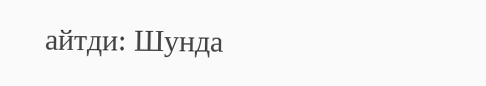айтди: Шунда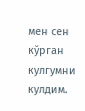мен сен кўрган кулгумни кулдим.